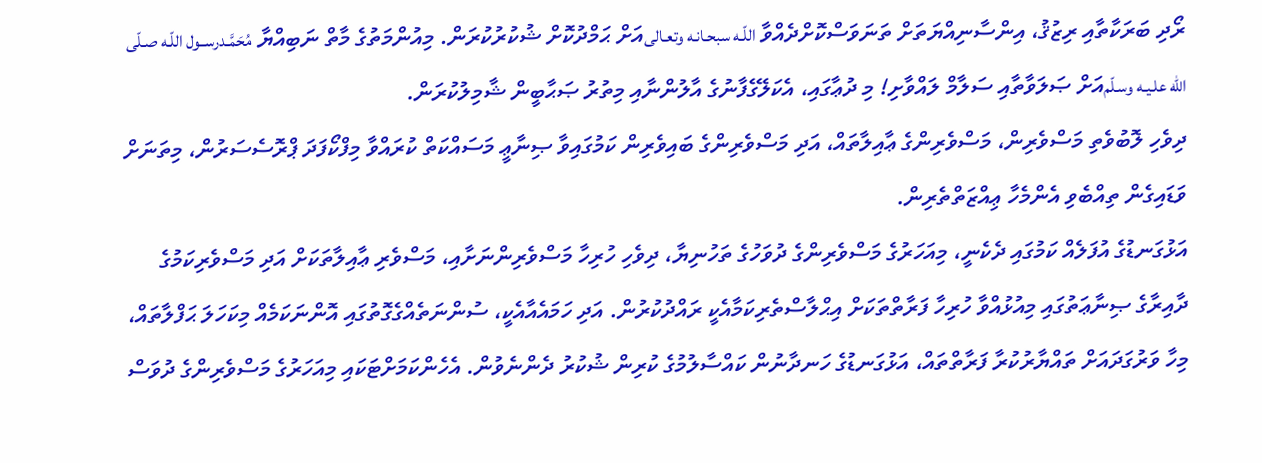ރޯދި ބަރަކާތާއި ރިޒުޤު، އިންސާނިއްޔަތަށް ތަނަވަސްކޮށްދެއްވާ اللّـه سبحـانـه وتعـالىއަށް ޙަމްދުކޮށް ޝުކުރުކުރަން. މިއުންމަތުގެ މާތް ނަބިއްޔާ مُحَمَّـدرســول اللّـه صـلّى الله علـيـه وسـلّمއަށް ޞަލަވާތާއި ސަލާމް ލައްވާށި! މި ދުޢާގައި، އެކަލޭގެފާނުގެ އާލުންނާއި މިތުރު ޞަޙާބީން ޝާމިލުކުރަން.
ދިވެހި ލޮބުވެތި މަސްވެރިން، މަސްވެރިންގެ ޢާއިލާތައް، އަދި މަސްވެރިންގެ ބައިވެރިން ކަމުގައިވާ ޞިނާޢީ މަސައްކަތް ކުރައްވާ މިފްކޯފަދަ ޕްރޮސެސަރުން، މިތަނަށް ވަޑައިގެން ތިއްބެވި އެންމެހާ ޢިއްޒަތްތެރިން.
އަޅުގަނޑުގެ އުފަލެއް ކަމުގައި ދެކެނީ، މިއަހަރުގެ މަސްވެރިންގެ ދުވަހުގެ ތަހުނިޔާ، ދިވެހި ހުރިހާ މަސްވެރިންނަށާއި، މަސްވެރި ޢާއިލާތަކަށް އަދި މަސްވެރިކަމުގެ ދާއިރާގެ ޞިނާޢަތުގައި މިއުޅުއްވާ ހުރިހާ ފަރާތްތަކަށް އިޙްލާސްތެރިކަމާއެކީ ރައްދުކުރުން. އަދި ހަމައެއާއެކީ، ސުންނަތެއްގެގޮތުގައި އޮންނަކަމެއް މިކަހަލަ ޙަފްލާތައް، މިހާ ވަރުގަދައަށް ތައްޔާރުކުރާ ފަރާތްތައް، އަޅުގަނޑުގެ ހަނދާނުން ކައްސާލުމުގެ ކުރިން ޝުކުރު ދެންނެވުން. އެހެންކަމަށްޓަކައި މިއަހަރުގެ މަސްވެރިންގެ ދުވަސް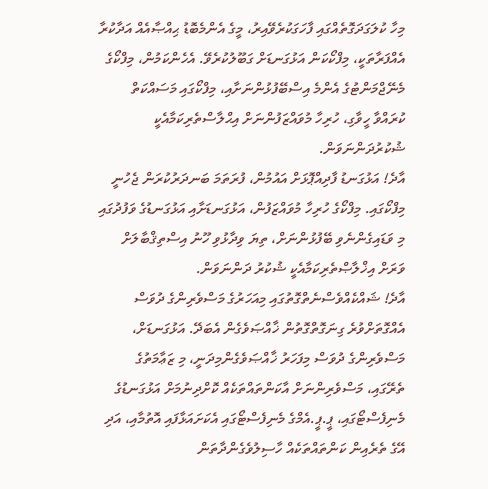މިހާ ކުލަގަދަގޮތެއްގައި ފާހަގަކުރެވޭއިރު، މީގެ އެންމެބޮޑު ޙިއްޞާއެއް އަދާކުރާ އެއްފަރާތަކީ، މިފްކޯކަން އަޅުގަނޑަށް ގަބޫލުކުރެވޭ. އެހެންކަމުން، މިފްކޯގެ މެނޭޖްމަންޓުގެ އެންމެ އިސްބޭފުޅުންނަށާއި، މިފްކޯގައި މަސައްކަތް ކުރައްވާ ހީވާގި، ހުރިހާ މުވައްޒަފުންނަށް އިޙްލާސްތެރިކަމާއެކީ ޝުކުރުދަންނަވަން.
އާދެ! އަޅުގަނޑު ފާދިއްޕޮޅަށް އައުމުން، ފުރަތަމަ ބަނދަރުކުރަން ޖެހުނީ މިފްކޯގައި. މިފްކޯގެ ހުރިހާ މުވައްޒަފުން، އަޅުގަނޑަށާއި އަޅުގަނޑުގެ ވަފުދުގައި މި ވަޑައިގެންނެވި ބޭފުޅުންނަށް، ތިޔަ ވިދާޅުވި ހޫނު އިސްތިޤްބާލަށް ވަރަށް އިޚްލާޞްތެރިކަމާއެކީ ޝުކުރު ދަންނަވަން.
އާދެ! ޝައްކެއްވެސްނެތްގޮތުގައި މިއަހަރުގެ މަސްވެރިންގެ ދުވަސް އެއްގޮތަށްވުރެ ގިނަގޮތްގޮތުން ޚާއްޞަވެގެން އެބަދޭ. އަޅުގަނޑަށް، މަސްވެރިންގެ ދުވަސް މިފަހަރު ޚާއްޞަވެގެންމިދަނީ، މި ޒަޢާމަތުގެ ތެރޭގައި، މަސްވެރިންނަށް އާކަންތައްތަކެއް ކޮށްދިނުމަށް އަޅުގަނޑުގެ މެނިފެސްޓޯގައި، ޕީ.ޕީ.އެމްގެ މެނިފެސްޓޯގައި އެކަށައަޅާފައި އޮތުމާއި، އަދި އޭގެ ތެރެއިން ކަންތައްތަކެއް ހާސިލުވެގެންދާތަން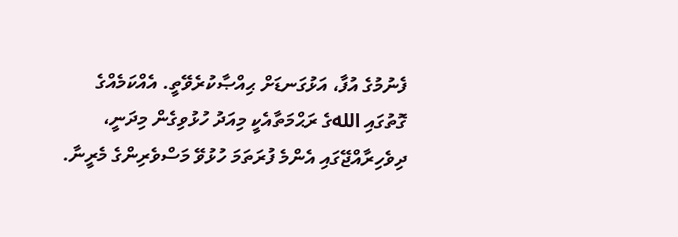ފެނުމުގެ އުފާ، އަޅުގަނޑަށް ޙިއްޞާކުރެވޭތީ. އެއްކަމެއްގެ ގޮތުގައި اللهގެ ރަޙްމަތާއެކީ މިއަދު ހުޅުވިގެން މިދަނީ، ދިވެހިރާއްޖޭގައި އެންމެ ފުރަތަމަ ހުޅުވޭ މަސްވެރިންގެ މެރީނާ.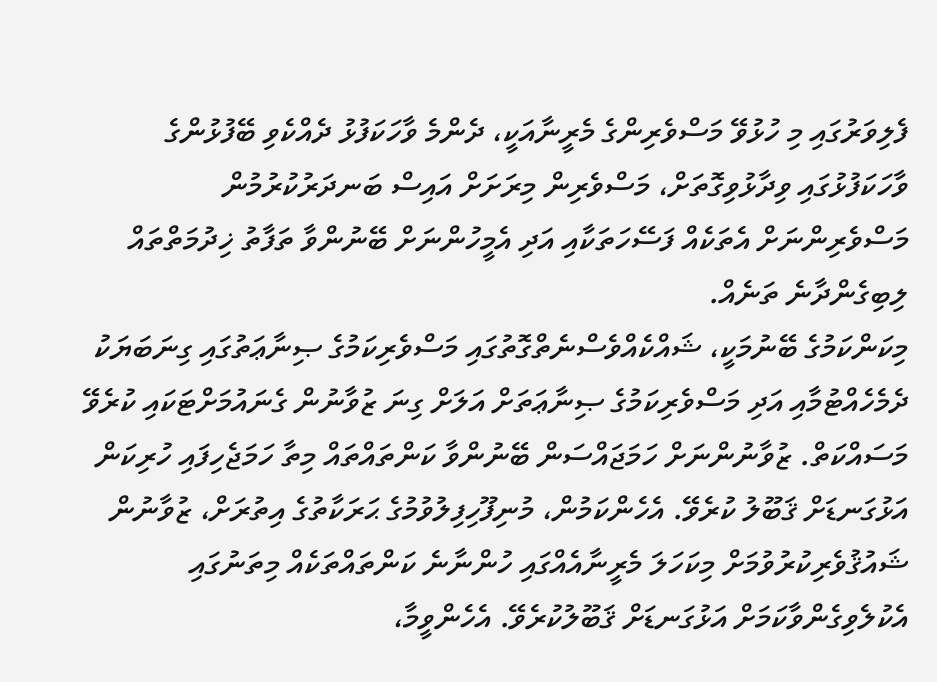ފެލިވަރުގައި މި ހުޅުވޭ މަސްވެރިންގެ މެރީނާއަކީ، ދެންމެ ވާހަކަފުޅު ދެއްކެވި ބޭފުޅުންގެ ވާހަކަފުޅުގައި ވިދާޅުވިގޮތަށް، މަސްވެރިން މިރަށަށް އައިސް ބަނދަރުކުރުމުން މަސްވެރިންނަށް އެތަކެއް ފަސޭހަތަކާއި އަދި އެމީހުންނަށް ބޭނުންވާ ތަފާތު ޚިދުމަތްތައް ލިބިގެންދާނެ ތަނެއް.
މިކަންކަމުގެ ބޭނުމަކީ، ޝައްކެއްވެސްނެތްގޮތުގައި މަސްވެރިކަމުގެ ޞިނާޢަތުގައި ގިނަބަޔަކު ދެމެހެއްޓުމާއި އަދި މަސްވެރިކަމުގެ ޞިނާޢަތަށް އަލަށް ގިނަ ޒުވާނުން ގެނައުމަށްޓަކައި ކުރެވޭ މަސައްކަތް. ޒުވާނުންނަށް ހަމަޖައްސަން ބޭނުންވާ ކަންތައްތައް މިތާ ހަމަޖެހިފައި ހުރިކަން އަޅުގަނޑަށް ޤަބޫލު ކުރެވޭ. އެހެންކަމުން، މުނިފޫހިފިލުވުމުގެ ޙަރަކާތުގެ އިތުރަށް، ޒުވާނުން ޝައުޤުވެރިކުރުވުމަށް މިކަހަލަ މެރީނާއެއްގައި ހުންނާނެ ކަންތައްތަކެއް މިތަނުގައި އެކުލެވިގެންވާކަމަށް އަޅުގަނޑަށް ޤަބޫލުކުރެވޭ. އެހެންވީމާ،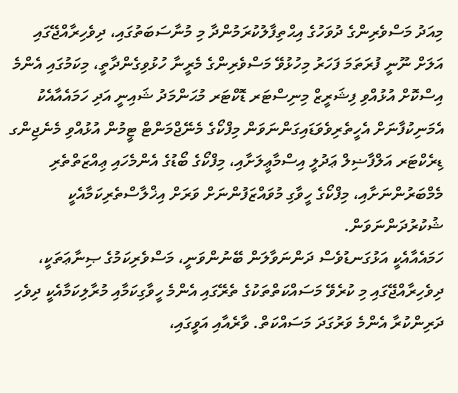މިއަދު މަސްވެރިންގެ ދުވަހުގެ އިޙްތިފާލުކުރަމުންދާ މި މުނާސަބަތުގައި، ދިވެހިރާއްޖޭގައި އަލަށް ނޫނީ ފުރަތަމަ ފަހަރު މިހުޅުވޭ މަސްވެރިންގެ މެރީނާ ހުޅުވިގެންދާތީ، މިކަމުގައި އެންމެ އިސްކޮށް އުޅުއްވި ފިޝަރީޒް މިނިސްޓަރ ޑޮކްޓަރ މުޙަންމަދު ޝައިނީ އަދި ހަމައެއާއެކު އެމަނިކުފާނަށް އެހީތެރިވެވަޑައިގަންނަވަން މިފްކޯގެ މެނޭޖްމަންޓް ޓީމުން އުޅުއްވި މެނެޖިންގ ޑިރެކްޓަރ އަލްފާޟިލް ޢަދުލީ އިސްމާޢީލަށާއި، މިފްކޯގެ ބޯޑުގެ އެންމެހައި ޢިއްޒަތްތެރި މެމްބަރުންނަށާއި، މިފްކޯގެ ހީވާގި މުވައްޒަފުންނަށް ވަރަށް އިޚްލާސްތެރިކަމާއެކީ ޝުކުރުދަންނަވަން.
ހަމައެއާއެކީ އަޅުގަނޑުވެސް ދަންނަވާލަން ބޭނުންވަނީ، މަސްވެރިކަމުގެ ޞިނާޢަތަކީ، ދިވެހިރާއްޖޭގައި މި ކުރެވޭ މަސައްކަތްތަކުގެ ތެރޭގައި އެންމެ ހީވާގިކަމާއި މުރާލިކަމާއެކީ ދިވެހި ދަރިންކުރާ އެންމެ ވަރުގަދަ މަސައްކަތް. ވާރެއާއި އަވީގައި،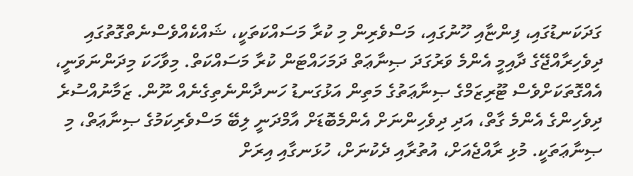ގަދަކަނޑުގައި، ފިންޏާއި ހޫނުގައި، މަސްވެރިން މި ކުރާ މަސައްކަތަކީ، ޝައްކެއްވެސްނެތްގޮތުގައި ދިވެހިރާއްޖޭގެ ދާއިމީ އެންމެ ވަރުގަދަ ޞިނާޢަތް ދަމަހައްޓަން ކުރާ މަސައްކަތް. މިވާހަކަ މިދަންނަވަނީ، އެއްގޮތަކަށްވެސް ޓޫރިޒަމްގެ ޞިނާޢަތުގެ މަތިން އަޅުގަނޑު ހަނދާންނެތިގެނެއް ނޫން. ޒަމާނުއްސުރެ ދިވެހިންގެ އެންމެ ގާތް، އަދި ދިވެހިންނަށް އެންމެބޮޑަށް އާމްދަނީ ލިބޭ މަސްވެރިކަމުގެ ޞިނާޢަތް، މި ޞިނާޢަތަކީ. މުޅި ރާއްޖެއަށް، އުތުރާއި ދެކުނަށް، ހުޅަނގާއި އިރަށް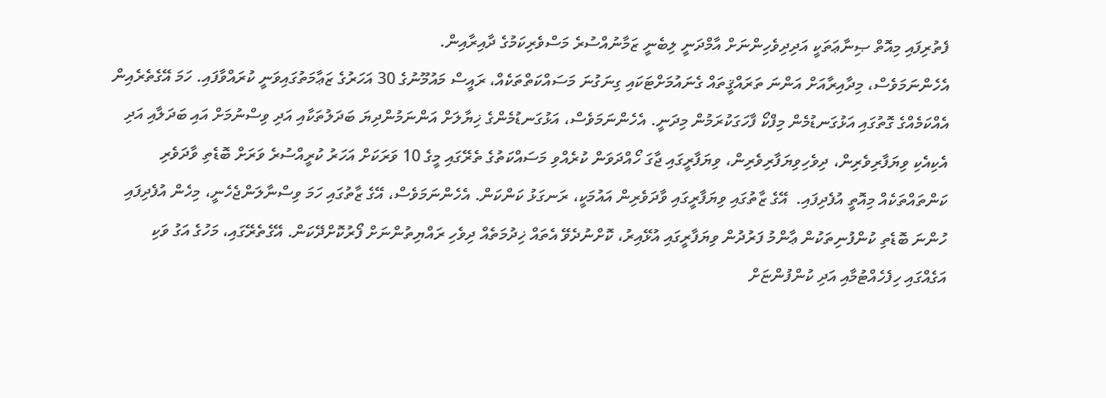ފެތުރިފައި މިއޮތް ޞިނާޢަތަކީ އަދިދިވެހިންނަށް އާމްދަނީ ލިބެނީ ޒަމާނުއްސުރެ މަސްވެރިކަމުގެ ދާއިރާއިން.
އެހެންނަމަވެސް، މިދާއިރާއަށް އަންނަ ތަރައްޤީތައް ގެނައުމަށްޓަކައި ގިނަގުނަ މަސައްކަތްތަކެއް، ރައީސް މައުމޫނުގެ 30 އަހަރުގެ ޒަޢާމަތުގައިވަނީ ކުރައްވާފައި. ހަމަ އޭގެތެރެއިން އެއްކަމެއްގެ ގޮތުގައި އަޅުގަނޑުމެން މިފްކޯ ފާހަގަކުރަމުން މިދަނީ. އެހެންނަމަވެސް، އަޅުގަނޑުމެންގެ ޚިޔާލަށް އަންނަމުންދިޔަ ބަދަލުތަކާއި އަދި ވިސްނުމަށް އައި ބަދަލާއި އަދި އެކިއެކި ވިޔަފާރިވެރިން، ދިވެހިވިޔަފާރިވެރިން، ވިޔަފާރީގައި ޖާގަ ހޯއްދަވަން ކުރެއްވި މަސައްކަތުގެ ތެރޭގައި މީގެ 10 ވަރަކަށް އަހަރު ކުރީއްސުރެ ވަރަށް ބޮޑެތި ވާދަވެރި ކަންތައްތަކެއް މިއޮތީ އުފެދިފައި.  އޭގެ ޒާތުގައި ވިޔަފާރީގައި ވާދަވެރިން އައުމަކީ، ރަނގަޅު ކަންކަން. އެހެންނަމަވެސް، އޭގެ ޒާތުގައި ހަމަ ވިސްނާލަންޖެހެނީ، މިހެން އުފެދިފައި ހުންނަ ބޮޑެތި ކުންފުނިތަކުން ޢާންމު ފަރުދުން ވިޔަފާރީގައި އުޅޭއިރު، ކޮށްނުދެވޭ އެތައް ޚިދުމަތެއް ދިވެހި ރައްޔިތުންނަށް ފޯރުކޮށްދޭކަން. އޭގެތެރޭގައި، މަހުގެ އަގު ވަކި އަގެއްގައި ހިފެހެއްޓުމާއި އަދި ކުންފުންޏަށް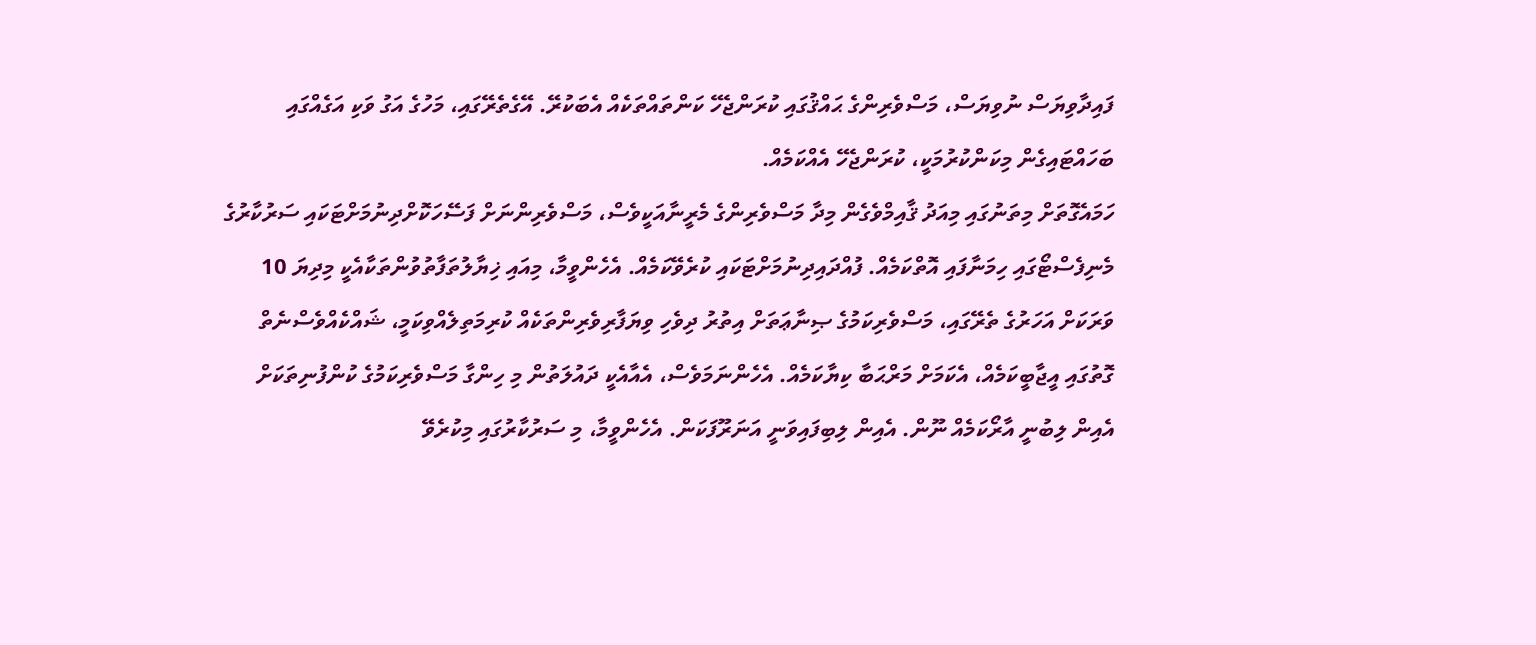ފައިދާވިޔަސް ނުވިޔަސް، މަސްވެރިންގެ ޙައްޤުގައި ކުރަންޖެހޭ ކަންތައްތަކެއް އެބަކުރޭ. އޭގެތެރޭގައި، މަހުގެ އަގު ވަކި އަގެއްގައި ބަހައްޓައިގެން މިކަންކުރުމަކީ، ކުރަންޖެހޭ އެއްކަމެއް.
ހަމައެގޮތަށް މިތަނުގައި މިއަދު ޤާއިމްވެގެން މިދާ މަސްވެރިންގެ މެރީނާއަކީވެސް، މަސްވެރިންނަށް ފަސޭހަކޮށްދިނުމަށްޓަކައި ސަރުކާރުގެ މެނިފެސްޓޯގައި ހިމަނާފައި އޮތްކަމެއް. ފުއްދައިދިނުމަށްޓަކައި ކުރެވޭކަމެއް. އެހެންވީމާ، މިއައި ޚިޔާލުތަފާތުވުންތަކާއެކީ މިދިޔަ 10 ވަރަކަށް އަހަރުގެ ތެރޭގައި، މަސްވެރިކަމުގެ ޞިނާޢަތަށް އިތުރު ދިވެހި ވިޔަފާރިވެރިންތަކެއް ކުރިމަތިލެއްވިކަމީ، ޝައްކެއްވެސްނެތް ގޮތުގައި އީޖާބީކަމެއް، އެކަމަށް މަރްޙަބާ ކިޔާކަމެއް. އެހެންނަމަވެސް، އެއާއެކީ ދައުލަތުން މި ހިންގާ މަސްވެރިކަމުގެ ކުންފުނިތަކަށް އެއިން ލިބުނީ އާރޯކަމެއް ނޫން. އެއިން ލިބިފައިވަނީ އަނަރޫފަކަން. އެހެންވީމާ، މި ސަރުކާރުގައި މިކުރެވޭ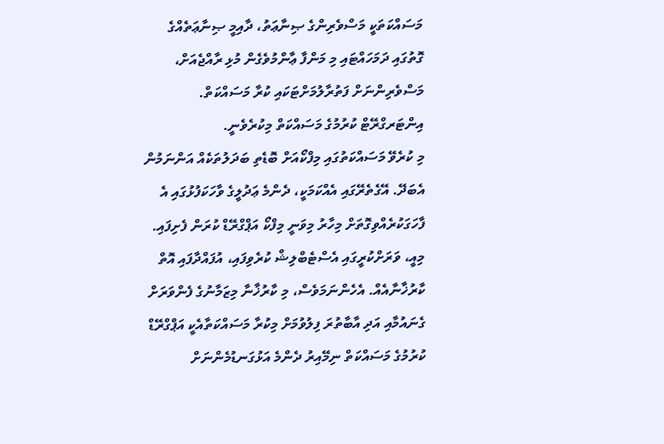މަސައްކަތަކީ މަސްވެރިންގެ ޞިނާޢަތު، ދާއިމީ ޞިނާޢަތެއްގެ ގޮތުގައި ދަމަހައްޓައި މި މަންފާ ޢާންމުވެގެން މުޅި ރާއްޖެއަށް، މަސްވެރިންނަށް ފަތުރާލުމަށްޓަކައި ކުރާ މަސައްކަތް. އިންޓަރގްރޭޓް ކުރުމުގެ މަސައްކަތް މިކުރެވެނީ.
މި ކުރެވޭ މަސައްކަތުގައި މިފްކޯއަށް ބޮޑެތި ބަދަލުތަކެއް އަންނަމުން އެބަދޭ. އޭގެތެރޭގައި އެއްކަމަކީ، ދެންމެ ޢަދުލީގެ ވާހަކަފުޅުގައި އެ ފާހަގަކުރެއްވިގޮތަށް މިހާރު މިވަނީ މިފްކޯ އަޕްގްރޭޑް ކުރަން ފެށިފައި. މިއީ، ވަރަށްކުރީގައި އެސްޓެބްލިޝް ކުރެވިފައި، އުފައްދާފައި އޮތް ކާރުޚާނާއެއް. އެހެންނަމަވެސް، މި ކާރުޚާނާ މިޒަމާނުގެ ފެންވަރަށް ގެނައުމާއި އަދި އާބާތުރަ ފިލުވުމަށް މިކުރާ މަސައްކަތާއެކީ އަޕްގްރޭޑް ކުރުމުގެ މަސައްކަތް ނިމޭއިރު ދެންމެ އަޅުގަނޑުމެންނަށް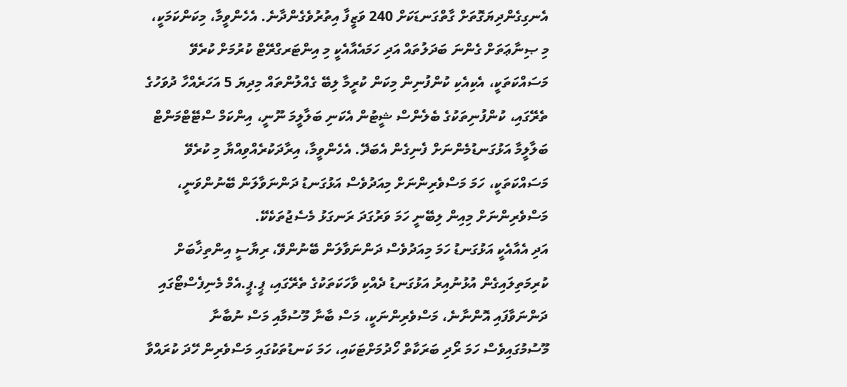އެނގިގެންދިޔަގޮތަށް ގާތްގަނޑަކަށް 240 ވަޒީފާ އިތުރުވެގެންދާނެ. އެހެންވީމާ، މިކަންކަމަކީ، މި ޞިނާޢަތަށް ގެންނަ ބަދަލުތައް އަދި ހަމައެއާއެކީ މި އިންޓަރގްރޭޓް ކުރުމަށް ކުރެވޭ މަސައްކަތަކީ، އެކިއެކި ކުންފުނިން މިކަން ކުރީމާ ލިބޭ ގެއްލުންތައް މިދިޔަ 5 އަހަރެއްހާ ދުވަހުގެ ތެރޭގައި، ކުންފުނިތަކުގެ ބެލެންސް ޝީޓުން އެކަނި ބަލާލީމަ ނޫނީ، އިންކަމް ސްޓޭޓްމަންޓް ބަލާލީމާ އަޅުގަނޑުމެންނަށް ފެނިގެން އެބަދޭ. އެހެންވީމާ، އިރާދަކުރެއްވިއްޔާ މި ކުރެވޭ މަސައްކަތަކީ، ހަމަ މަސްވެރިންނަށް މިއަދުވެސް އަޅުގަނޑު ދަންނަވާލަން ބޭނުންވަނީ، މަސްވެރިންނަށް މިއިން ލިބޭނީ ހަމަ ވަރުގަދަ ރަނގަޅު މެސެޖުތަކެކޭ.
އަދި އެއާއެކީ އަޅުގަނޑު ހަމަ މިއަދުވެސް ދަންނަވާލަން ބޭނުންވޭ، ރިޔާސީ އިންތިޚާބަށް ކުރިމަތިލައިގެން އުޅުނުއިރު އަޅުގަނޑު ދެއްކި ވާހަކަތަކުގެ ތެރޭގައި، ޕީ.ޕީ.އެމް މެނިފެސްޓޯގައި ދަންނަވާފައި އޮންނާނެ، މަސްވެރިންނަކީ، މަސް ބާނާ މޫސުމާއި މަސް ނުބާނާ މޫސުމުގައިވެސް ހަމަ ރޯދި ބަރަކާތް ހޯދުމަށްޓަކައި، ހަމަ ކަނޑުތަކުގައި މަސްވެރިން ހޭދަ ކުރައްވާ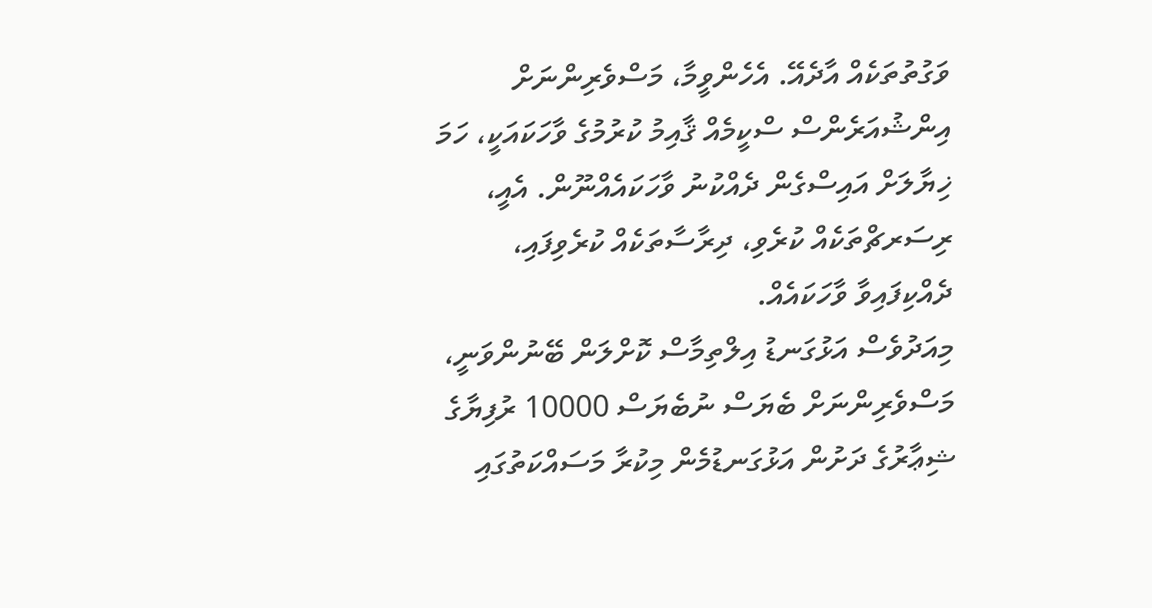ވަގުތުތަކެއް އާދެއޭ. އެހެންވީމާ، މަސްވެރިންނަށް އިންޝުއަރެންސް ސްކީމެއް ޤާއިމު ކުރުމުގެ ވާހަކައަކީ، ހަމަ ޚިޔާލަށް އައިސްގެން ދެއްކުނު ވާހަކައެއްނޫން. އެއީ، ރިސަރޗްތަކެއް ކުރެވި، ދިރާސާތަކެއް ކުރެވިފައި، ދެއްކިފައިވާ ވާހަކައެއް.
މިއަދުވެސް އަޅުގަނޑު އިލްތިމާސް ކޮށްލަން ބޭނުންވަނީ، މަސްވެރިންނަށް ބެޔަސް ނުބެޔަސް 10000 ރުފިޔާގެ ޝިޢާރުގެ ދަށުން އަޅުގަނޑުމެން މިކުރާ މަސައްކަތުގައި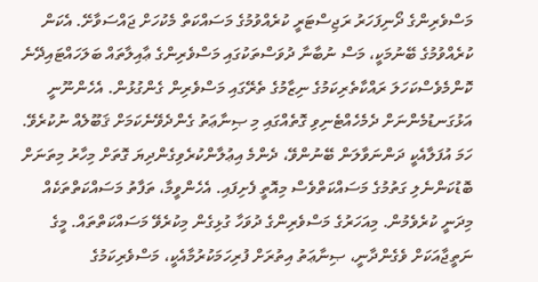މަސްވެރިންގެ ދޯނިފަހަރު ރަޖިސްޓަރީ ކުރެއްވުމުގެ މަސައްކަތް މެކުހަށް ޖައްސަވާށޭ. އެކަން ކުރެއްވުމުގެ ބޭނުމަކީ، މަސް ނުބާނާ ދުވަސްތަކުގައި މަސްވެރިންގެ ޢާއިލާތައް ބަލަހައްޓައިދޭނެ ކޮންމެވެސްކަހަލަ ރައްކާތެރިކަމުގެ ނިޒާމުގެ ތެރޭގައި މަސްވެރިން ގެންގުޅުން. އެހެންނޫނީ އަޅުގަނޑުމެންނަށް ދެމެހެއްޓެނިވި ގޮތެއްގައި މި ޞިނާޢަތު ގެންދެވޭނެކަމަށް ޤަބޫލެއް ނުކުރެވޭ.
ހަމަ އުފަލާއެކީ ދަންނަވާލަން ބޭނުންވޭ، ދެންމެ އިޢުލާންކުރެވިގެންދިޔަ ގޮތަށް މިހާރު މިތަނަށް ބޮޑުކަންނެލި ގަތުމުގެ މަސައްކަތްވެސް މިއޮތީ ފެށިފައި. އެހެންވީމާ، ތަފާތު މަސައްކަތްތަކެއް މިދަނީ ކުރެވެމުން. މިއަހަރުގެ މަސްވެރިންގެ ދުވަހާ ގުޅިގެން މިކުރެވޭ މަސައްކަތްތައް. މީގެ ނަތީޖާއަކަށް ވެގެންދާނީ، ޞިނާޢަތު އިތުރަށް ފުރިހަމަކުރުމާއެކީ، މަސްވެރިކަމުގެ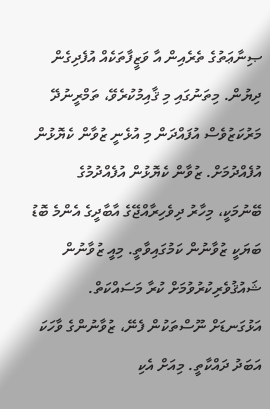ޞިނާޢަތުގެ ތެރެއިން އާ ވަޒީފާތަކެއް އުފެދިގެން ދިޔުން. މިތަނުގައި މި ޤާއިމުކުރެވޭ، ތަމްރީނުދޭ މަރުކަޒުވެސް އުފައްދަން މި އުޅެނީ ޒުވާން ކެޔޮޅުން އުފެއްދުމަށް. ޒުވާން ކެޔޮޅުން އުފެއްދުމުގެ ބޭނުމަކީ، މިހާރު ދިވެހިރާއްޖޭގެ އާބާދީގެ އެންމެ ބޮޑު ބަޔަކީ ޒުވާނުން ކަމުގައިވާތީ. މިއީ ޒުވާނުން ޝައުޤުވެރިކުރުވުމަށް ކުރާ މަސައްކަތް.
އަޅުގަނޑަށް ނޫސްތަކުން ފެނޭ، ޒުވާނުންގެ ވާހަކަ އަބަދު ދައްކާތީ. މިއަށް އެކި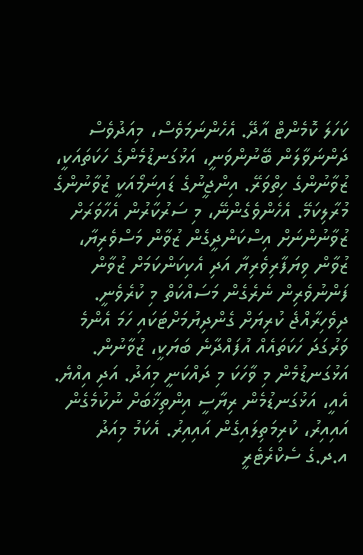ކަހަލަ ކޮމެންޓް އާދޭ. އެހެންނަމަވެސް، މިއަދުވެސް ދަންނަވާލަން ބޭނުންވަނީ، އަޅުގަނޑުމެންގެ ހަކަތައަކީ، ޒުވާނުންގެ ހިތްވަރޭ. އިންޖީނުގެ ޑައިނަމޯއަކީ ޒުވާނުންގެ މުރާލިކަމޭ. އެހެންވެގެންނޭ، މި ސަރުކާރުން އެހާވަރަށް ޒުވާނުންނަށް އިސްކަންދީގެން ޒުވާން މަސްވެރިޔާ، ޒުވާން ވިޔަފާރިވެރިޔާ އަދި އެކިކަންކަމަށް ޒުވާން ފަންނުވެރިން ނެރެގެން މަސައްކަތް މި ކުރެވެނީ. ދިވެހިރާއްޖެ ކުރިޔަށް ގެންދިޔުމަށްޓަކައި ހަމަ އެންމެ ވަރުގަދަ ހަކަތައެއް އުފައްދާނެ ބަޔަކީ، ޒުވާނުން.
އަޅުގަނޑުމެން މި ވާހަކަ މި ދައްކަނީ މިއަދު. އަދި އިއްޔެ. އެއީ، އަޅުގަނޑުމެން ރިޔާސީ އިންތިޚާބަށް ނުކުމެގެން އައިއިރު، ކުރިމަތިލައިގެން އައިއިރު. އެކަމު މިއަދު އ.ދ.ގެ ސެކްރެޓެރީ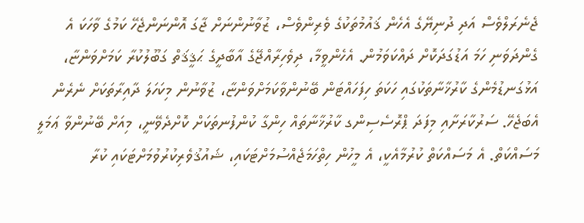ޖެނެރަލްވެސް އަދި ދުނިޔޭގެ އެހެން ޤައުމުތަކުގެ ވެރިންވެސް، ޒުވާނުންނަށް ޖާގަ އޮންނަންޖެހޭ ކަމުގެ ވާހަކަ އެ ގެންދަވަނި ހަމަ އަޑުގަދަކޮށް ދައްކަވަމުން. އެހެންވީމާ، ދިވެހިރާއްޖޭގެ އާބާދީގެ ޙަޤީޤަތް ގަބޫލުކުރާ ކަމަށްވަންޏާ، އަޅުގަނޑުމެންގެ ކާރުޚާނާތަކުގައި ހަކަތަ ހިފަހައްޓަން ބޭނުންވާކަމަށްވަންޏާ، ޒުވާނުން މިކަހަލަ ދާއިރާތަކަށް ނެރެން އެބަޖެހޭ. ސަރުކާރަށާއި މިފަދަ ޕްރޮސެސިންގ ކާރުޚާނާތައް ހިންގާ ކުންފުނތަކަށް ކޮށްދެވޭނީ، މިއަށް ބޭނުންވާ ޢަމަލީ މަސައްކަތް. އެ މަސައްކަތް ކުރުމާއެކީ، އެ މީހުން ހިތްހަމަޖެއްސުމަށްޓަކައި، ޝައުޤުވެރިކުރުވުމަށްޓަކައި ކުރާ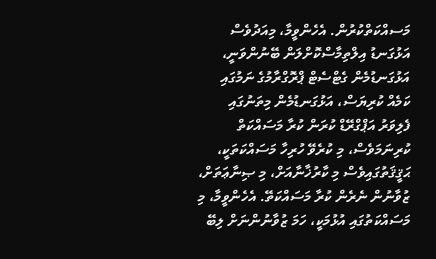މަސއްކަތްކުރުން. އެހެންވީމާ، މިއަދުވެސް އަޅުގަނޑު އިލްތިމާސްކޮށްލަން ބޭނުންވަނީ، އަޅުގަނޑުމެން ގެޓްސެޓް ޕްރޮގްރާމުގެ ނަމުގައި ކަމެއް ކުރިޔަސް، އަޅުގަނޑުމެން މިތަނުގައި ފެލިވަރު އަޕްގްރޭޑް ކުރަން ކުރާ މަސައްކަތް ކުރިނަމަވެސް، މި ކުރެވޭ ހުރިހާ މަސައްކަތަކީ، ޙަޤީޤަތުގައިވެސް މި ކާރުޚާނާއަށް، މި ޞިނާޢަތަށް، ޒުވާނުން ނެރެން ކުރާ މަސައްކަތޭ. އެހެންވީމާ، މި މަސައްކަތުގައި އުޅުމަކީ، ހަމަ ޒުވާނުންނަށް ލިބޭ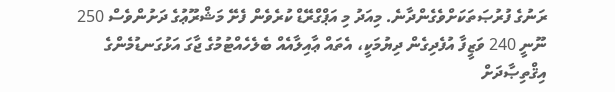ރަނުގެ ފުރުޞަތަކަށްވެގެންދާނެ. މިއަދު މި އަޕްގްރޭޑް ކުރެވެން ފެށޭ މަޝްރޫޢުގެ ދަށުންވެސް 250 ނޫނީ 240 ވަޒީފާ އުފެދިގެން ދިޔުމަކީ، އެތައް ޢާއިލާއެއް ބެލެހެއްޓުމުގެ ޖާގަ އަޅުގަނޑުމެންގެ އިޤްތިޞާދަށް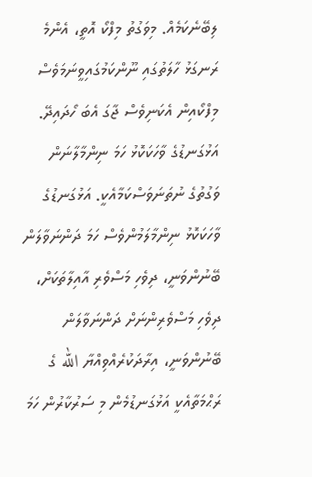ލިބޭނެކަމެއް. މިވަގުތު މިފްކޯ އޮތީ، އެންމެ ރަނގަޅު ހާލަތުގައި ނޫންކަމުގައިވީނަމަވެސް މިފްކޯއިން އެކަނިވެސް ޖާގަ އެބަ ހޯދައިދޭ.
އަޅުގަނޑުގެ ވާހަކަކޮޅު ހަމަ ނިންމާލާނަން ވަގުތުގެ ނުތަނަވަސްކަމާއެކީ. އަޅުގަނޑުގެ ވާހަކަކޮޅު ނިންމާލަމުންވެސް ހަމަ ދަންނަވާލަން ބޭނުންވަނީ، ދިވެހި މަސްވެރި އާއިލާތަކަށް، ދިވެހި މަސްވެރިންނަށް ދަންނަވާލަން ބޭނުންވަނީ، އިރާދަކުރެއްވިއްޔާ الله ގެ ރަޙްމަތާއެކީ އަޅުގަނޑުމެން މި ސަރުކާރުން ހަމަ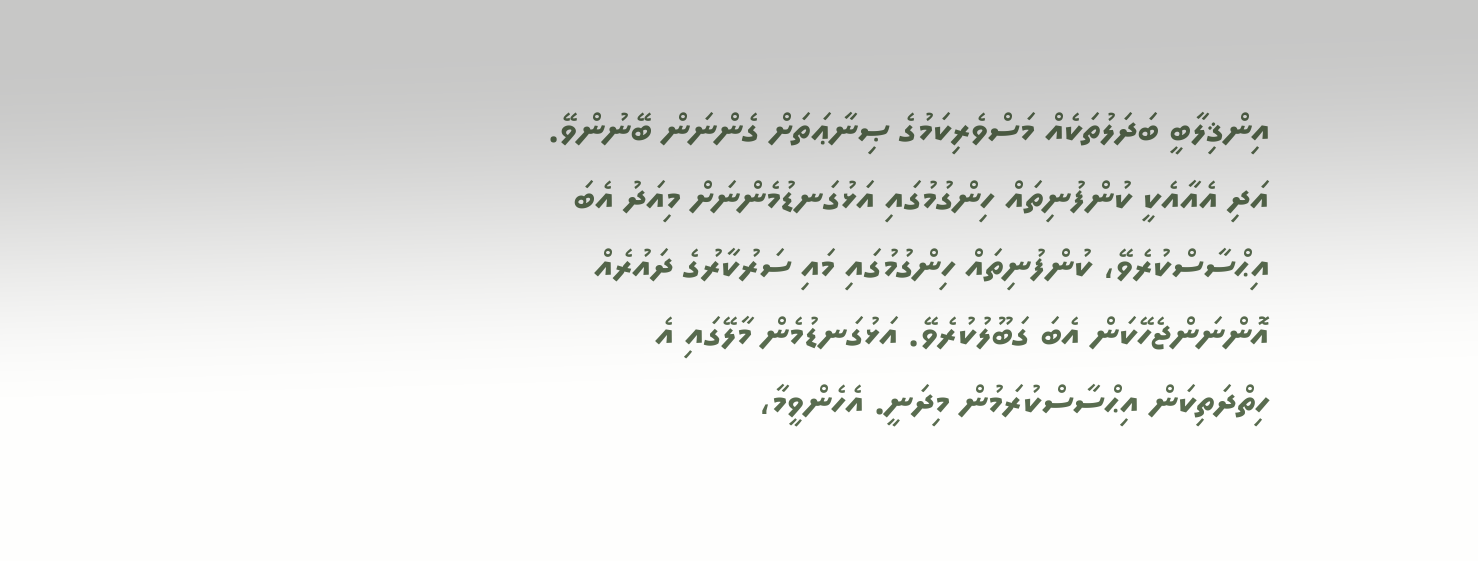އިންޤިލާބީ ބަދަލުތަކެއް މަސްވެރިކަމުގެ ޞިނާޢަތަށް ގެންނަން ބޭނުންވޭ. އަދި އެއާއެކީ ކުންފުނިތައް ހިންގުމުގައި އަޅުގަނޑުމެންނަށް މިއަދު އެބަ އިޙްސާސްކުރެވޭ، ކުންފުނިތައް ހިންގުމުގައި މައި ސަރުކާރުގެ ދައުރެއް އޮންނަންޖެހޭކަން އެބަ ގަބޫލުކުރެވޭ. އަޅުގަނޑުމެން މާލޭގައި އެ ހިތްދަތިކަން އިޙްސާސްކުރަމުން މިދަނީ. އެހެންވީމާ،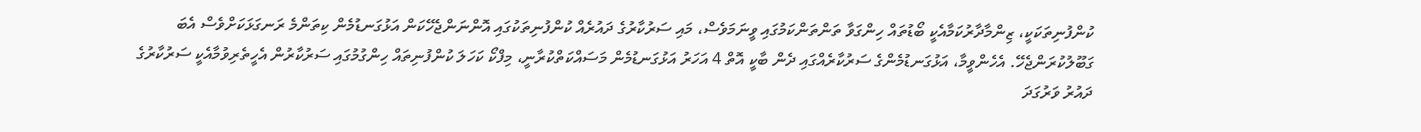ކުންފުނިތަކަކީ، ޒިންމާދާރުކަމާއެކީ ބޯޑުތައް ހިންގަވާ ތަންތަންކަމުގައި ވީނަމަވެސް، މައި ސަރުކާރުގެ ދައުރެއް ކުންފުނިތަކުގައި އޮންނަންޖެހޭކަން އަޅުގަނޑުމެން ކިތަންމެ ރަނގަޅަކަށްވެސް އެބަ ގަބޫލުކުރަންޖެހޭ. އެހެންވީމާ، އަޅުގަނޑުމެންގެ ސަރުކާރެއްގައި ދެން ބާކީ އޮތް 4 އަހަރު އަޅުގަނޑުމެން މަސައްކަތްކުރާނީ، މިފްކޯ ކަހަލަ ކުންފުނިތައް ހިންގުމުގައި ސަރުކާރުން އެހީތެރިވުމާއެކީ ސަރުކާރުގެ ދައުރު ވަރުގަދަ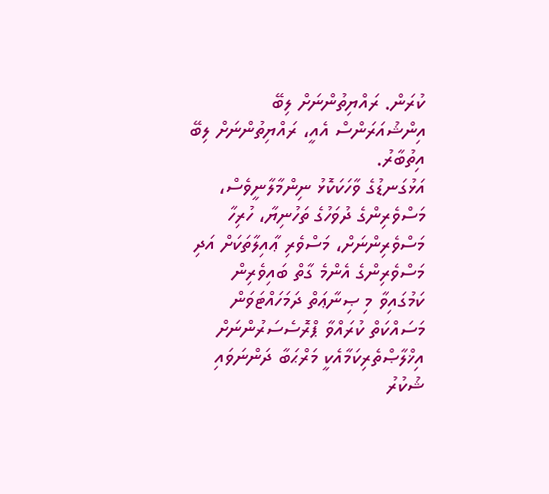ކުރަން. ރައްޔިތުންނަށް ލިބޭ އިންޝުއަރަންސް އެއީ، ރައްޔިތުންނަށް ލިބޭ އިތުބާރު.
އަޅުގަނޑުގެ ވާހަކަކޮޅު ނިންމާލާނީވެސް، މަސްވެރިންގެ ދުވަހުގެ ތަހުނިޔާ، ހުރިހާ މަސްވެރިންނަށް، މަސްވެރި ޢާއިލާތަކަށް އަދި މަސްވެރިންގެ އެންމެ ގާތް ބައިވެރިން ކަމުގައިވާ މި ޞިނާޢަތް ދަމަހައްޓަވަން މަސައްކަތް ކުރައްވާ ޕްރޮސެސަރުންނަށް އިޚްލާޞްތެރިކަމާއެކީ މަރްޙަބާ ދަންނަވައި ޝުކުރު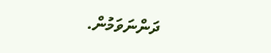ދަންނަވަމުން.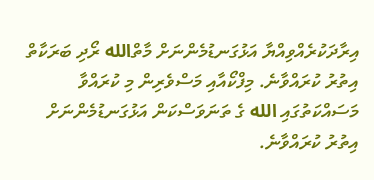އިރާދަކުރެއްވިއްޔާ އަޅުގަނޑުމެންނަށް މާތްالله ރޯދި ބަރަކާތް އިތުރު ކުރައްވާނެ. މިފްކޯއާއި މަސްވެރިން މި ކުރައްވާ މަސައްކަތުގައި الله ގެ ތަނަވަސްކަން އަޅުގަނޑުމެންނަށް އިތުރު ކުރައްވާނެ.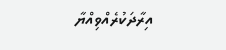އިރާދަކުރެއްވިއްޔާ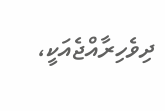ދިވެހިރާއްޖެއަކީ،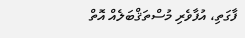ފާގަތި، އުފާވެރި މުސްތަޤްބަލެއް އޮތް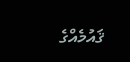ޤައުމެއްގެ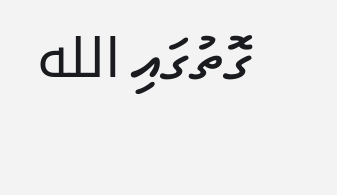ގޮތުގައި الله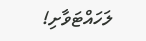ލަހައްޓަވާށި!